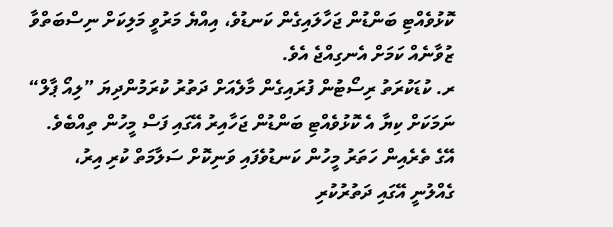ކޮޅުވެއްޓި ބަންޑުން ޖަހާލައިގެން ކަނޑުވެ، އިއްޔެ މަރުވީ މަލިކަށް ނިސްބަތްވާ ޒުވާނެއް ކަމަށް އެނގިއްޖެ އެވެ.
ރ. ކުޑަކުރަތު ރިސޯޓުން ފުރައިގެން މާލެއަށް ދަތުރު ކުރަމުންދިޔަ ”ލިއޯ ޕާލް“ ނަމަކަށް ކިޔާ އެ ކޮޅުވެއްޓި ބަންޑުން ޖަހާއިރު އޭގައި ފަސް މީހުން ތިއްބެވެ. އޭގެ ތެރެއިން ހަތަރު މީހުން ކަނޑުވެފައި ވަނިކޮށް ސަލާމަތް ކުރި އިރު، ގެއްލުނީ އޭގައި ދަތުރުކުރި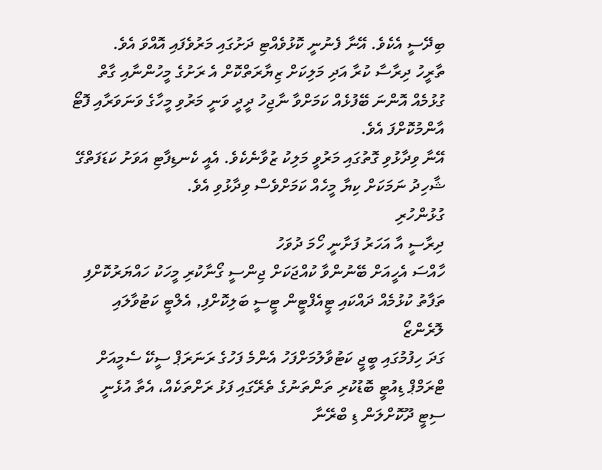ބިދޭސީ އެކެވެ. އޭނާ ފެނުނީ ކޮޅުވެއްޓި ދަށުގައި މަރުވެފައި އޮއްވަ އެވެ.
ތާރީހު ދިރާސާ ކުރާ އަދި މަލިކަށް ޒިޔާރަތްކޮށް އެ ރަށުގެ މީހުންނާއި ގާތް ގުޅުމެއް އޮންނަ ބޭފުޅެއް ކަމަށްވާ ނާޖިހު ދީދީ ވަނީ މަރުވި މީހާގެ ވަނަވަރާއި ފޮޓޯ އާންމުކޮށްފަ އެވެ.
އޭނާ ވިދާޅުވި ގޮތުގައި މަރުވީ މަލިކު ޒުވާނެކެވެ. އެއީ ކެނޑިފާޓި އަވަށު ކަޑަފަތްގޭ ޝާހިދު ނަމަކަށް ކިޔާ މީހެއް ކަމަށްވެސް ވިދާޅުވި އެވެ.
ގުޅުންހުރި
ދިރާސީ އާ އަހަރު ފަށާނީ ހޯމަ ދުވަހު
ހާއްސަ އެހީއަށް ބޭނުންވާ ކުއްޖަކަށް ޖިންސީ ގޯނާކުރި މީހަކު ހައްޔަރުކޮށްފި
ތަފާތު ކުޅުމެއް ދައްކައި ޓީއެފްޓީން ޓީސީ ބަލިކޮށްފި, އެލްޓީ ކަޓުވާލައި ލޮރެންޒޯ
ގަދަ ހިފުމުގައި ބީޖީ ކަޓުވާލުމަށްފަހު އެންމެ ފަހުގެ ރަނަރަޕް ސީކޭ ސެމީއަށް
ޓްރަމްޕް ޑިއުޓީ ބޮޑުކުރި ތަންތަނުގެ ތެރޭގައި ފަޅު ރަށްތަކެއް، އެތާ އުޅެނީ
ސިޓީ ދޫކޮށްލަން ޑި ބްރޭނާ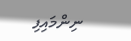ނިންމައިފި